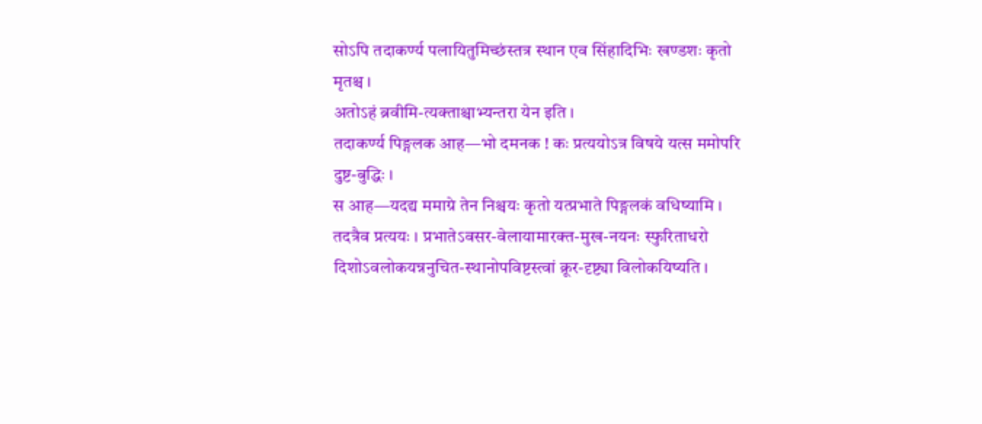सोऽपि तदाकर्ण्य पलायितुमिच्छंस्तत्र स्थान एव सिंहादिभिः खण्डशः कृतो मृतश्च ।
अतोऽहं ब्रवीमि-त्यक्ताश्चाभ्यन्तरा येन इति ।
तदाकर्ण्य पिङ्गलक आह—भो दमनक ! कः प्रत्ययोऽत्र विषये यत्स ममोपरि दुष्ट-बुद्धिः ।
स आह—यदद्य ममाग्रे तेन निश्चयः कृतो यत्प्रभाते पिङ्गलकं वधिष्यामि । तदत्रैव प्रत्ययः । प्रभातेऽवसर-वेलायामारक्त-मुख-नयनः स्फुरिताधरो दिशोऽवलोकयन्ननुचित-स्थानोपविष्टस्त्वां क्रूर-दृष्ट्या विलोकयिष्यति ।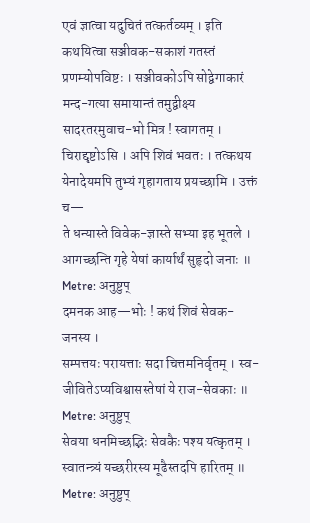एवं ज्ञात्वा यदुचितं तत्कर्तव्यम् । इति कथयित्वा सञ्जीवक-सकाशं गतस्तं प्रणम्योपविष्टः । सञ्जीवकोऽपि सोद्वेगाकारं मन्द-गत्या समायान्तं तमुद्वीक्ष्य सादरतरमुवाच-भो मित्र ! स्वागतम् । चिराद्दृष्टोऽसि । अपि शिवं भवतः । तत्कथय येनादेयमपि तुभ्यं गृहागताय प्रयच्छामि । उक्तं च—
ते धन्यास्ते विवेक-ज्ञास्ते सभ्या इह भूतले । आगच्छन्ति गृहे येषां कार्यार्थं सुहृदो जनाः ॥
Metre: अनुष्टुप्
दमनक आह—भोः ! कथं शिवं सेवक-जनस्य ।
सम्पत्तयः परायत्ताः सदा चित्तमनिर्वृतम् । स्व-जीवितेऽप्यविश्वासस्तेषां ये राज-सेवकाः ॥
Metre: अनुष्टुप्
सेवया धनमिच्छद्भिः सेवकैः पश्य यत्कृतम् । स्वातन्त्र्यं यच्छरीरस्य मूढैस्तदपि हारितम् ॥
Metre: अनुष्टुप्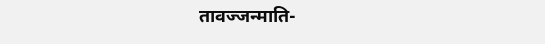तावज्जन्माति-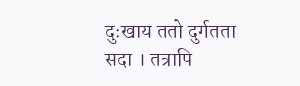दुःखाय ततो दुर्गतता सदा । तत्रापि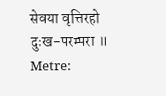सेवया वृत्तिरहो दुःख-परम्परा ॥
Metre: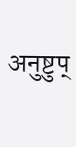अनुष्टुप्